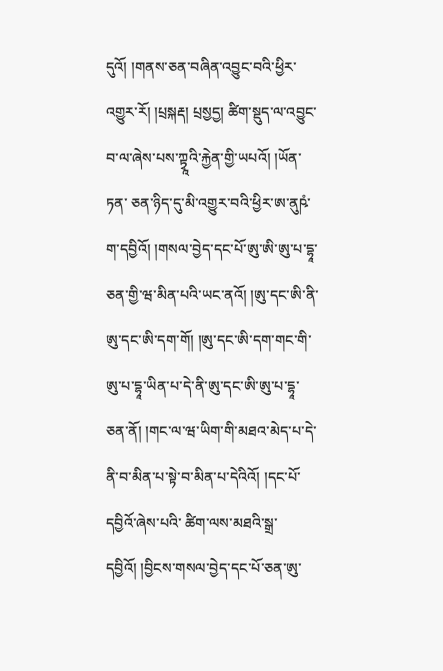དུའོ། །གནས་ཅན་བཞིན་འབྱུང་བའི་ཕྱིར་འགྱུར་རོ། །པྲསྐརྡ། པྲསྱདྱ། ཚིག་སྡུད་ལ་འབྱུང་བ་ལ་ཞེས་པས་ཀྟྭཱའི་རྐྱེན་གྱི་ཡཔའོ། །ཡོན་ཏན་ ཅན་ཉིད་དུ་མི་འགྱུར་བའི་ཕྱིར་ཨ་ནུཥཾ་ག་དབྱིའོ། །གསལ་བྱེད་དང་པོ་ཨུ་ཨི་ཨུ་པ་དྷཱ་ཅན་གྱི་ཝ་མིན་པའི་ཡང་ནའོ། །ཨུ་དང་ཨི་ནི་ཨུ་དང་ཨི་དག་གོ། །ཨུ་དང་ཨི་དག་གང་གི་ཨུ་པ་དྷཱ་ཡིན་པ་དེ་ནི་ཨུ་དང་ཨི་ཨུ་པ་དྷཱ་ཅན་ནོ། །གང་ལ་ཝ་ཡིག་གི་མཐའ་མེད་པ་དེ་ནི་བ་མིན་པ་སྟེ་བ་མིན་པ་དེའིའོ། །དང་པོ་དབྱིའོ་ཞེས་པའི་ ཚིག་ལས་མཐའི་སྒྲ་དབྱིའོ། །བྱིངས་གསལ་བྱེད་དང་པོ་ཅན་ཨུ་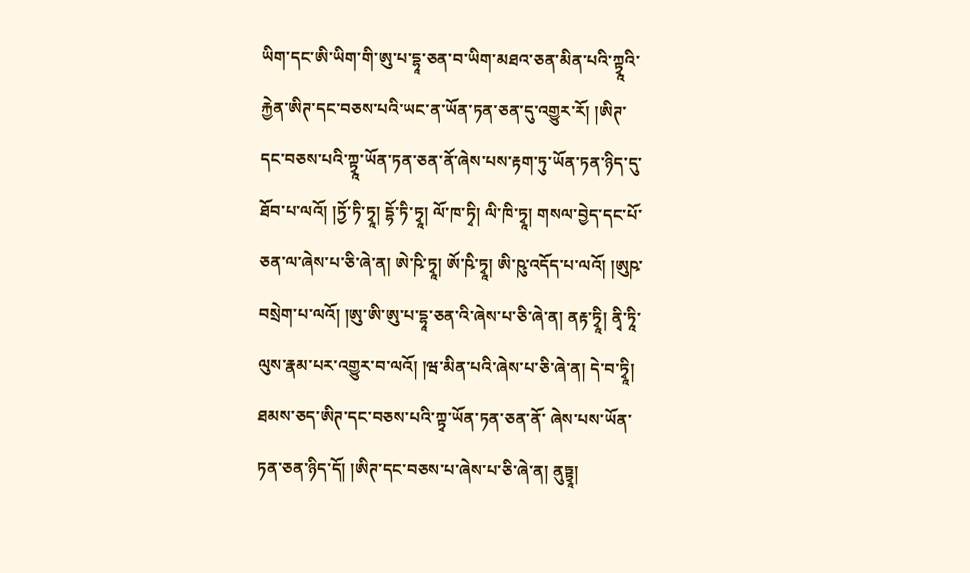ཡིག་དང་ཨི་ཡིག་གི་ཨུ་པ་དྷཱ་ཅན་བ་ཡིག་མཐའ་ཅན་མིན་པའི་ཀྟྭཱའི་རྐྱེན་ཨིཊ་དང་བཅས་པའི་ཡང་ན་ཡོན་ཏན་ཅན་དུ་འགྱུར་རོ། །ཨིཊ་དང་བཅས་པའི་ཀྟྭཱ་ཡོན་ཏན་ཅན་ནོ་ཞེས་པས་རྟག་ཏུ་ཡོན་ཏན་ཉིད་དུ་ཐོབ་པ་ལའོ། །ཏྱོ་ཏི་ཏྭཱ། དྷོ་ཏི་ཏྭཱ། ལོ་ཁ་ཏྭི། ལི་ཁི་ཏྭཱ། གསལ་བྱེད་དང་པོ་ཅན་ལ་ཞེས་པ་ཅི་ཞེ་ན། ཨེ་ཥི་ཏྭཱ། ཨོ་ཥི་ཏྭཱ། ཨི་ཥུ་འདོད་པ་ལའོ། །ཨུཥ་བསྲེག་པ་ལའོ། །ཨུ་ཨི་ཨུ་པ་དྷཱ་ཅན་འི་ཞེས་པ་ཅི་ཞེ་ན། ནརྟ་ཏྭཱི། ནྭི་ཏཱི་ལུས་རྣམ་པར་འགྱུར་བ་ལའོ། །ཝ་མིན་པའི་ཞེས་པ་ཅི་ཞེ་ན། དེ་བ་ཏྭཱི། ཐམས་ཅད་ཨིཊ་དང་བཅས་པའི་ཀྟྭ་ཡོན་ཏན་ཅན་ནོ་ ཞེས་པས་ཡོན་ཏན་ཅན་ཉིད་དོ། །ཨིཊ་དང་བཅས་པ་ཞེས་པ་ཅི་ཞེ་ན། ནུཏྟྭཱ།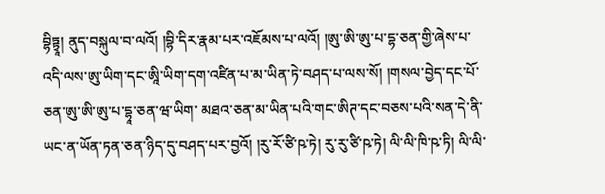བྷིཏྟྭཱ། ནུད་བསྐུལ་བ་ལའོ། །བྷི་དིར་རྣམ་པར་འཇོམས་པ་ལའོ། །ཨུ་ཨི་ཨུ་པ་དྷ་ཅན་གྱི་ཞེས་པ་འདི་ལས་ཨུ་ཡིག་དང་ཨཱི་ཡིག་དག་འཛིན་པ་མ་ཡིན་ཏེ་བཤད་པ་ལས་སོ། །གསལ་བྱེད་དང་པོ་ཅན་ཨུ་ཨི་ཨུ་པ་དྷཱ་ཅན་ཝ་ཡིག་ མཐའ་ཅན་མ་ཡིན་པའི་གང་ཨིཊ་དང་བཅས་པའི་སན་དེ་ནི་ཡང་ན་ཡོན་ཏན་ཅན་ཉིད་དུ་བཤད་པར་བྱའོ། །རུ་རོ་ཙི་ཥ་ཏེ། རུ་རུ་ཙི་ཥ་ཏེ། ལི་ལི་ཁི་ཥ་ཏི། ལི་ལི་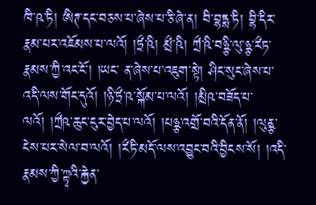ཁི་ཥ་ཏི། ཨིཊ་དང་བཅས་པ་ཞེས་པ་ཅི་ཞེ་ན། བི་བྷཏྶ་ཏི། བྷི་དིར་རྣམ་པར་འཇོམས་པ་ལའོ། །ཏྲྀ་ཥི། མྲྀ་ཥི། ཀྲྀ་ཥི་བཉྩི་ལུ་ཉྩ་རྀཏ་རྣམས་ཀྱི་འང་ངོ་། །ཡང་ ན་ཞེས་པ་འཇུག་སྟེ། ཤིང་སུང་ཞེས་པ་འདི་ལས་གོང་དུའོ། །ཉི་ཏྲྀ་ཥ་སྐོམ་པ་ལའོ། །མྲིཥ་བཟོད་པ་ལའོ། །ཀྲྀཥ་ཆུང་ངུར་བྱེད་པ་ལའོ། །པཉྩ་འགྲོ་བའི་དོན་ནོ། །ལུནྩ་ངེས་པར་སེལ་བ་ལའོ། །རྀཏི་མདོ་ལས་འབྱུང་བའི་བྱིངས་སོ། །འདི་རྣམས་ཀྱི་ཀྟྭའི་རྐྱེན་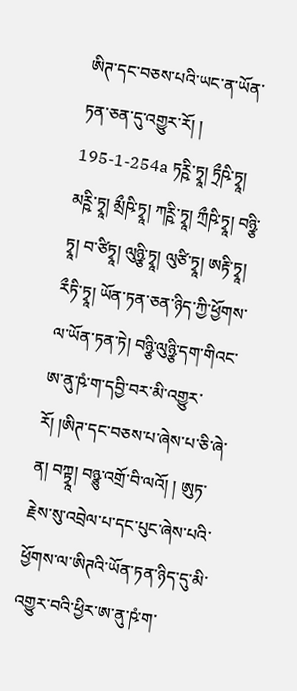ཨིཊ་དང་བཅས་པའི་ཡང་ན་ཡོན་ཏན་ཅན་དུ་འགྱུར་རོ། ། 195-1-254a ཏཪྵི་ཏྭཱ། ཏྲྀཥི་ཏྭཱ། མཪྵི་ཏྭཱ། མྲྀཥི་ཏྭཱ། ཀཪྵི་ཏྭཱ། ཀྲྀཥི་ཏྭཱ། བཉྩི་ཏྭཱ། བ་ཙིཏྭཱ། ལུཉྩི་ཏྭཱ། ལུཙི་ཏྭཱ། ཨརྟི་ཏྭཱ། རྀཏི་ཏྭཱ། ཡོན་ཏན་ཅན་ཉིད་ཀྱི་ཕྱོགས་ལ་ཡོན་ཏན་ཏེ། བཉྩི་ལུཉྩི་དག་གིའང་ཨ་ནུ་ཥཾ་ག་དབྱི་བར་མི་འགྱུར་རོ། །ཨིཊ་དང་བཅས་པ་ཞེས་པ་ཅི་ཞེ་ན། བཀྟྭཱ། བཉྩུ་འགྲོ་བི་ལའོ། ། ཨུཏ་རྗེས་སུ་འབྲེལ་པ་དང་པུང་ཞེས་པའི་ཕྱོགས་ལ་ཨིཊའི་ཡོན་ཏན་ཉིད་དུ་མི་འགྱུར་བའི་ཕྱིར་ཨ་ནུ་ཥཾ་ག་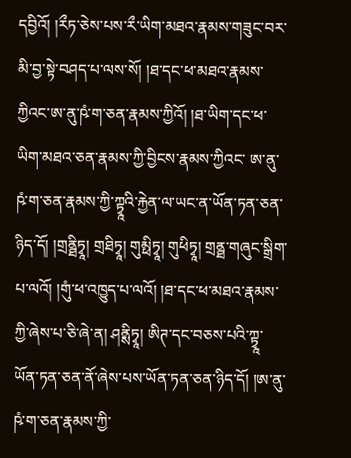དབྱིའོ། །རྀཏ་ཅེས་པས་རྀ་ཡིག་མཐའ་རྣམས་གཟུང་བར་མི་བྱ་སྟེ་བཤད་པ་ལས་སོ། །ཐ་དང་ཕ་མཐའ་རྣམས་ཀྱིའང་ཨ་ནུ་ཥཾ་ག་ཅན་རྣམས་ཀྱིའོ། །ཐ་ཡིག་དང་ཕ་ཡིག་མཐའ་ཅན་རྣམས་ཀྱི་བྱིངས་རྣམས་ཀྱིའང་ ཨ་ནུ་ཥཾ་ག་ཅན་རྣམས་ཀྱི་ཀྟྭཱའི་རྐྱེན་ལ་ཡང་ན་ཡོན་ཏན་ཅན་ཉིད་དོ། །གྲནྠིཏྭཱ། གྲཐིཏྭཱ། གུམྥིཏྭཱ། གུཕིཏྭཱ། གྲནྠ་གཞུང་སྒྲིག་པ་ལའོ། །གུཾ་ཕ་འཁྱུད་པ་ལའོ། །ཐ་དང་ཕ་མཐའ་རྣམས་ཀྱི་ཞེས་པ་ཅི་ཞེ་ན། ཤནྶིཏྭཱ། ཨིཊ་དང་བཅས་པའི་ཀྟྭཱ་ཡོན་ཏན་ཅན་ནོ་ཞེས་པས་ཡོན་ཏན་ཅན་ཉིད་དོ། །ཨ་ནུ་ཥཾ་ག་ཅན་རྣམས་ཀྱི་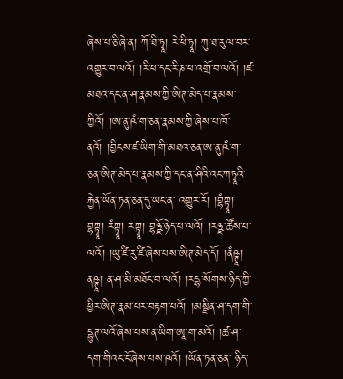ཞེས་པ་ཅི་ཞེ་ན། ཀོ་ཐི་ཏྭཱ། རེ་ཕི་ཏྭཱ། ཀུ་ཐ་རུལ་བར་འགྱུར་བ་ལའོ། །རི་ཕ་དང་རི་ཎ་ཕ་འགྲོ་བ་ལའོ། །ཛ་མཐའ་དང་ན་ཤ་རྣམས་ཀྱི་ཨིཊ་མེད་པ་རྣམས་ཀྱིའོ། །ཨ་ནུ་ཥཾ་ག་ཅན་རྣམས་ཀྱི་ཞེས་པ་ཁོ་ནའོ། །བྱིངས་ཛ་ཡིག་གི་མཐའ་ཅན་ཨ་ནུ་ཥཾ་ག་ཅན་ཨིཊ་མེད་པ་རྣམས་ཀྱི་དང་ན་ཤིའི་འང་ཀཏྭཱའི་རྐྱེན་ཡོན་ཏན་ཅན་དུ་ཡང་ན་ འགྱུར་རོ། །བྷཾཀྟྭཱ། བྷཀྟྭཱ། རཾཀྟྭཱ། རཀྟྭཱ། བྷཉྫོ་ཉེད་པ་ལའོ། །རཉྫ་ཚོས་པ་ལའོ། །ཡུ་ཛི་རུ་ཛི་ཞེས་པས་ཨིཊ་མེད་དོ། །ནཾཥྚཱ། ནཥྚཱ། ན་ཤ་མི་མཐོང་བ་ལའོ། །རདྷ་སོགས་ཉིད་ཀྱི་ཕྱིར་ཨིཊ་རྣམ་པར་བརྟག་པའོ། །མསྫིན་ཤ་དག་གི་དྷུཊ་ལའོ་ཞེས་པས་ན་ཡིག་ཨཱ་ག་མའོ། །ཚ་ཤ་དག་གིའང་ངོ་ཞེས་པས་ཥའོ། །ཡོན་ཏན་ཅན་ ཉིད་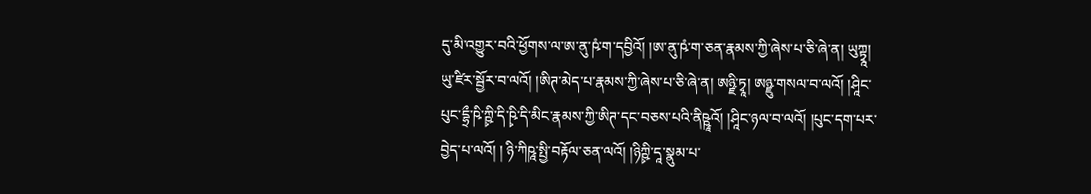དུ་མི་འགྱུར་བའི་ཕྱོགས་ལ་ཨ་ནུ་ཥཾ་ག་དབྱིའོ། །ཨ་ནུ་ཥཾ་ག་ཅན་རྣམས་ཀྱི་ཞེས་པ་ཅི་ཞེ་ན། ཡུཀྟྭཱ། ཡུ་ཛིར་སྦྱོར་བ་ལའོ། །ཨིཊ་མེད་པ་རྣམས་ཀྱི་ཞེས་པ་ཅི་ཞེ་ན། ཨཉྫི་ཏྭཱ། ཨཉྫུ་གསལ་བ་ལའོ། །ཤཱིང་པུང་དྷྲྀ་ཥི་ཀྵྭི་དི་ཥྭི་དི་མིང་རྣམས་ཀྱི་ཨིཊ་དང་བཅས་པའི་ནིཥྵཱའོ། །ཤཱིང་ཉལ་བ་ལའོ། །པུང་དག་པར་བྱེད་པ་ལའོ། ། ཉི་ཀིཥཱ་སྤྱི་བརྟོལ་ཅན་ལའོ། །ཉིཀྵྭི་དཱ་སྣུམ་པ་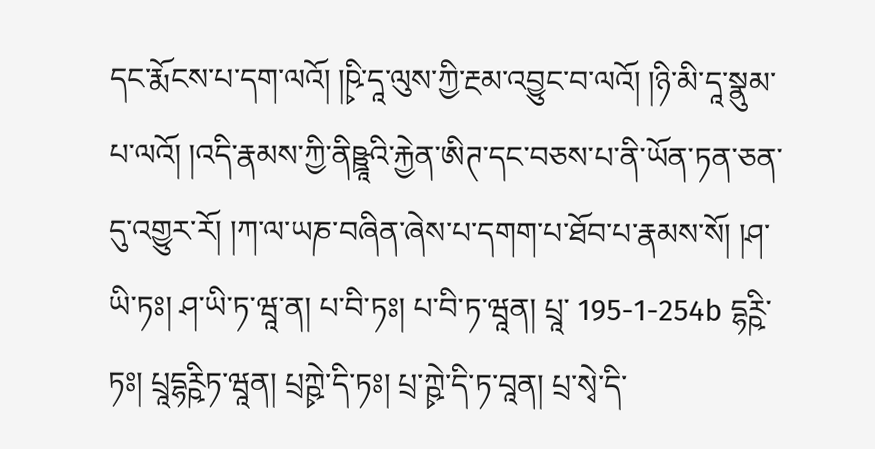དང་རྨོངས་པ་དག་ལའོ། །ཥྭི་དཱ་ལུས་ཀྱི་རྔམ་འབྱུང་བ་ལའོ། །ཉི་མི་དཱ་སྣུམ་པ་ལའོ། །འདི་རྣམས་ཀྱི་ནིཥྛཱའི་རྐྱེན་ཨིཊ་དང་བཅས་པ་ནི་ཡོན་ཏན་ཅན་དུ་འགྱུར་རོ། །ཀ་ལ་ཡཎ་བཞིན་ཞེས་པ་དགག་པ་ཐོབ་པ་རྣམས་སོ། །ཤ་ཡི་ཏཿ། ཤ་ཡི་ཏ་ཝཱ་ན། པ་བི་ཏཿ། པ་བི་ཏ་ཝཱན། པྲཱ་ 195-1-254b དྷཪྵི་ཏཿ། པྲཱདྷཪྵིཏ་ཝཱན། པྲཀྵྭེ་དི་ཏཿ། པྲ་ཀྵྭེ་དི་ཏ་བཱན། པྲ་སྭེ་དི་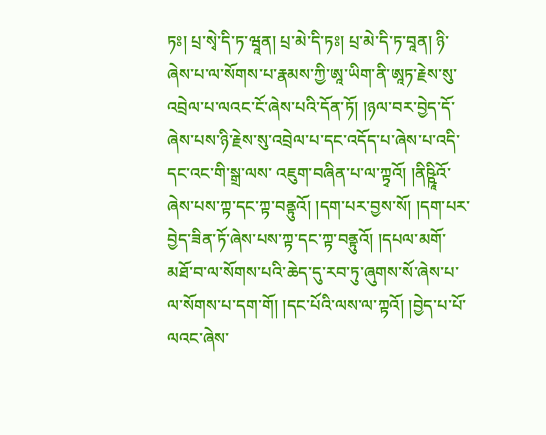ཏཿ། པྲ་སྭེ་དི་ཏ་ཝཱན། པྲ་མེ་དི་ཏཿ། པྲ་མེ་དི་ཏ་བཱན། ཉི་ཞེས་པ་ལ་སོགས་པ་རྣམས་ཀྱི་ཨཱ་ཡིག་ནི་ཨཱཏ་རྗེས་སུ་འབྲེལ་པ་ལའང་ངོ་ཞེས་པའི་དོན་ཏོ། །ཉལ་བར་བྱེད་དོ་ཞེས་པས་ཉི་རྗེས་སུ་འབྲེལ་པ་དང་འདོད་པ་ཞེས་པ་འདི་དང་འང་གི་སྒྲ་ལས་ འཇུག་བཞིན་པ་ལ་ཀྟྭའོ། །ནིཥྵཱིའོ་ཞེས་པས་ཀྟ་དང་ཀྟ་བནྟུའོ། །དག་པར་བྱས་སོ། །དག་པར་བྱེད་ཟིན་ཏོ་ཞེས་པས་ཀྟ་དང་ཀྟ་བནྟུའོ། །དཔལ་མགོ་མཐོ་བ་ལ་སོགས་པའི་ཆེད་དུ་རབ་ཏུ་ཞུགས་སོ་ཞེས་པ་ལ་སོགས་པ་དག་གོ། །དང་པོའི་ལས་ལ་ཀྟའོ། །བྱེད་པ་པོ་ལའང་ཞེས་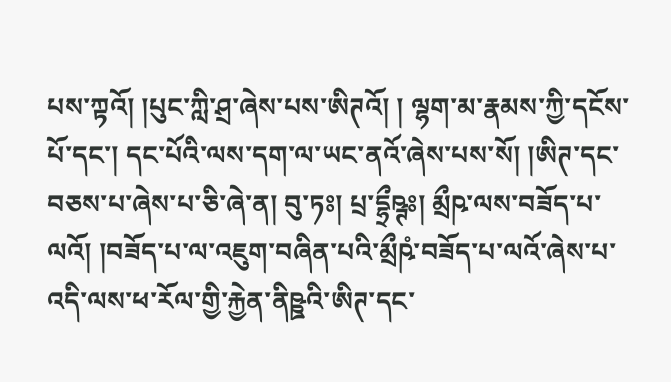པས་ཀྟའོ། །པུང་ཀླི་ཤྲ་ཞེས་པས་ཨིཊའོ། ། ལྷག་མ་རྣམས་ཀྱི་དངོས་པོ་དང་། དང་པོའི་ལས་དག་ལ་ཡང་ནའོ་ཞེས་པས་སོ། །ཨིཊ་དང་བཅས་པ་ཞེས་པ་ཅི་ཞེ་ན། བུ་ཏཿ། པྲ་དྷྲྀཥྚཿ། མྲྀཥ་ལས་བཟོད་པ་ལའོ། །བཟོད་པ་ལ་འཇུག་བཞིན་པའི་མྲྀཥཾ་བཟོད་པ་ལའོ་ཞེས་པ་འདི་ལས་ཕ་རོལ་གྱི་རྐྱེན་ནིཥྛའི་ཨིཊ་དང་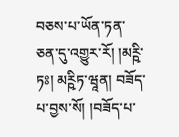བཅས་པ་ཡོན་ཏན་ཅན་དུ་འགྱུར་རོ། །མཪྵི་ཏཿ། མཪྵིཏ་ཝཱན། བཟོད་པ་བྱས་སོ། །བཟོད་པ་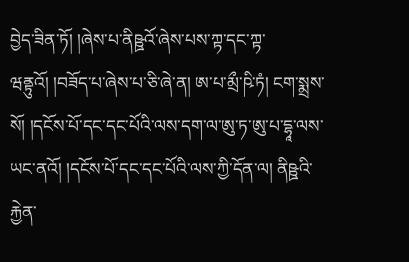བྱེད་ཟིན་ཏོ། །ཞེས་པ་ནིཥྛའོ་ཞེས་པས་ཀྟ་དང་ཀྟ་ཝནྟུའོ། །བཟོད་པ་ཞེས་པ་ཅི་ཞེ་ན། ཨ་པ་མྲྀ་ཥི་ཏཾ། ངག་སྨྲས་སོ། །དངོས་པོ་དང་དང་པོའི་ལས་དག་ལ་ཨུ་ཏ་ཨུ་པ་དྷཱ་ལས་ཡང་ནའོ། །དངོས་པོ་དང་དང་པོའི་ལས་ཀྱི་དོན་ལ། ནིཥྛའི་རྐྱེན་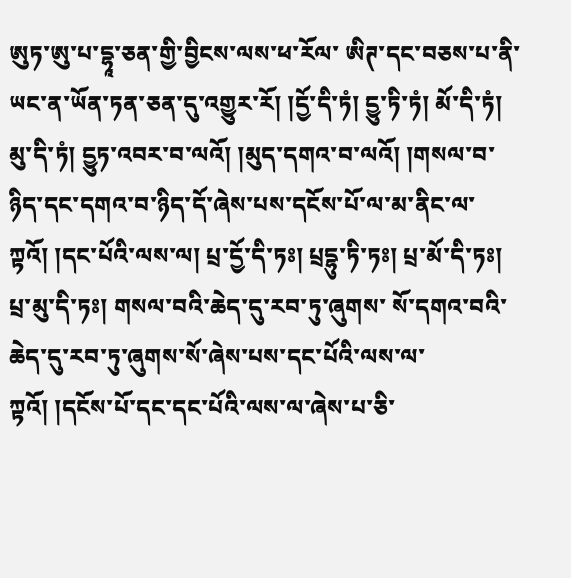ཨུཏ་ཨུ་པ་དྷཱ་ཅན་གྱི་བྱིངས་ལས་ཕ་རོལ་ ཨིཊ་དང་བཅས་པ་ནི་ཡང་ན་ཡོན་ཏན་ཅན་དུ་འགྱུར་རོ། །དྱོ་དི་ཏཾ། དྱུ་ཏི་ཏཾ། མོ་དི་ཏཾ། མུ་དི་ཏཾ། དྱུཏ་འབར་བ་ལའོ། །མུད་དགའ་བ་ལའོ། །གསལ་བ་ཉིད་དང་དགའ་བ་ཉིད་དོ་ཞེས་པས་དངོས་པོ་ལ་མ་ནིང་ལ་ཀྟའོ། །དང་པོའི་ལས་ལ། པྲ་དྱོ་དི་ཏཿ། པྲདྷུ་ཏི་ཏཿ། པྲ་མོ་དི་ཏཿ། པྲ་མུ་དི་ཏཿ། གསལ་བའི་ཆེད་དུ་རབ་ཏུ་ཞུགས་ སོ་དགའ་བའི་ཆེད་དུ་རབ་ཏུ་ཞུགས་སོ་ཞེས་པས་དང་པོའི་ལས་ལ་ཀྟའོ། །དངོས་པོ་དང་དང་པོའི་ལས་ལ་ཞེས་པ་ཅི་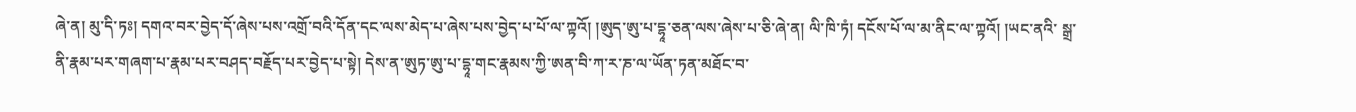ཞེ་ན། མུ་དི་ཏཿ། དགའ་བར་བྱེད་དོ་ཞེས་པས་འགྲོ་བའི་དོན་དང་ལས་མེད་པ་ཞེས་པས་བྱེད་པ་པོ་ལ་ཀྟའོ། །ཨུད་ཨུ་པ་དྷཱ་ཅན་ལས་ཞེས་པ་ཅི་ཞེ་ན། ལི་ཁི་ཏཾ། དངོས་པོ་ལ་མ་ནིང་ལ་ཀྟའོ། །ཡང་ནའི་ སྒྲ་ནི་རྣམ་པར་གཞག་པ་རྣམ་པར་བཤད་བརྗོད་པར་བྱེད་པ་སྟེ། དེས་ན་ཨུཏ་ཨུ་པ་དྷཱ་གང་རྣམས་ཀྱི་ཨན་བི་ཀ་ར་ཎ་ལ་ཡོན་ཏན་མཐོང་བ་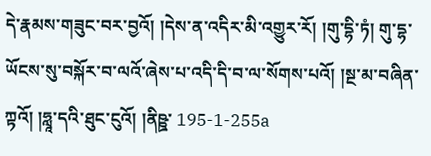དེ་རྣམས་གཟུང་བར་བྱའོ། །དེས་ན་འདིར་མི་འགྱུར་རོ། །གུ་དྷི་ཏཾ། གུ་དྷ་ཡོངས་སུ་བསྐོར་བ་ལའོ་ཞེས་པ་འདི་དི་བ་ལ་སོགས་པའོ། །སྔ་མ་བཞིན་ཀྟའོ། །ཧླཱ་དའི་ཐུང་ངུའོ། །ནིཥྛ་ 195-1-255a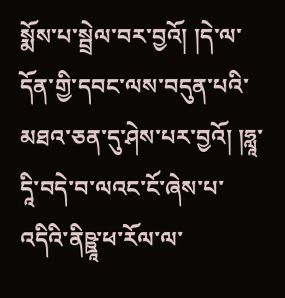སྨོས་པ་སྦྲེལ་བར་བྱའོ། །དེ་ལ་དོན་གྱི་དབང་ལས་བདུན་པའི་མཐའ་ཅན་དུ་ཤེས་པར་བྱའོ། །ཧླཱ་དཱི་བདེ་བ་ལའང་ངོ་ཞེས་པ་འདིའི་ནིཥྛཱ་ཕ་རོལ་ལ་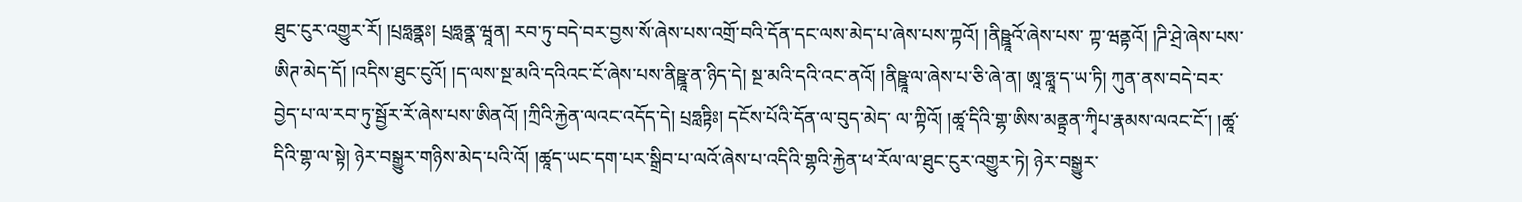ཐུང་ངུར་འགྱུར་རོ། །པྲཧླནྣཿ། པྲཧླནྣ་ཝཱན། རབ་ཏུ་བདེ་བར་བྱས་སོ་ཞེས་པས་འགྲོ་བའི་དོན་དང་ལས་མེད་པ་ཞེས་པས་ཀྟའོ། །ནིཥྛཱའོ་ཞེས་པས་ ཀྟ་ཝནྟའོ། །ཌི་ཤྲེ་ཞེས་པས་ཨིཊ་མེད་དོ། །འདིས་ཐུང་ངུའོ། །ད་ལས་སྔ་མའི་དའིའང་ངོ་ཞེས་པས་ནིཥྛཱ་ན་ཉིད་དེ། སྔ་མའི་དའི་འང་ནའོ། །ནིཥྛཱ་ལ་ཞེས་པ་ཅི་ཞེ་ན། ཨཱ་ཧླཱ་ད་ཡ་ཏི། ཀུན་ནས་བདེ་བར་བྱེད་པ་ལ་རབ་ཏུ་སྦྱོར་རོ་ཞེས་པས་ཨིནའོ། །ཀྲིའི་རྐྱེན་ལའང་འདོད་དེ། པྲཧླཏྟིཿ། དངོས་པོའི་དོན་ལ་བུད་མེད་ ལ་ཀྟིའོ། །ཚཱ་དིའི་གྷ་ཨིས་མནྟྲན་ཀྭིཔ་རྣམས་ལའང་ངོ་། །ཚཱ་དིའི་གྷ་ལ་སྟེ། ཉེར་བསྒྱུར་གཉིས་མེད་པའི་འོ། །ཚཱད་ཡང་དག་པར་སྒྲིབ་པ་ལའོ་ཞེས་པ་འདིའི་གྷའི་རྐྱེན་ཕ་རོལ་ལ་ཐུང་ངུར་འགྱུར་ཏེ། ཉེར་བསྒྱུར་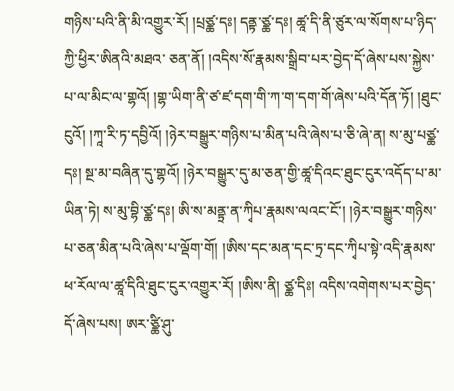གཉིས་པའི་ནི་མི་འགྱུར་རོ། །པྲཙྪ་དཿ། དནྟ་ཙྪ་དཿ། ཚཱ་དི་ནི་ཙུར་ལ་སོགས་པ་ཉིད་ཀྱི་ཕྱིར་ཨིནའི་མཐའ་ ཅན་ནོ། །འདིས་སོ་རྣམས་སྒྲིབ་པར་བྱེད་དོ་ཞེས་པས་སྐྱེས་པ་ལ་མིང་ལ་གྷའོ། །གྷ་ཡིག་ནི་ཙ་ཛ་དག་གི་ཀ་ག་དག་གོ་ཞེས་པའི་དོན་ཏོ། །ཐུང་ངུའོ། །ཀཱ་རི་ཏ་དབྱིའོ། །ཉེར་བསྒྱུར་གཉིས་པ་མིན་པའི་ཞེས་པ་ཅི་ཞེ་ན། ས་མུ་པཙྪ་དཿ། སྔ་མ་བཞིན་དུ་གྷའོ། །ཉེར་བསྒྱུར་དུ་མ་ཅན་གྱི་ཚཱ་དིའང་ཐུང་ངུར་འདོད་པ་མ་ཡིན་ཏེ། ས་མུ་བྷི་ཙྪ་དཿ། ཨི་ས་མནྟྲ་ན་ཀྭིཔ་རྣམས་ལའང་ངོ་། །ཉེར་བསྒྱུར་གཉིས་པ་ཅན་མིན་པའི་ཞེས་པ་ལྡོག་གོ། །ཨིས་དང་མན་དང་ཏྲ་དང་ཀྭིཔ་སྟེ་འདི་རྣམས་ཕ་རོལ་ལ་ཚཱ་དིའི་ཐུང་ངུར་འགྱུར་རོ། །ཨིས་ནི། ཙྪ་དིཿ། འདིས་འགེགས་པར་བྱེད་དོ་ཞེས་པས། ཨར་ཙྪི་ཤུ་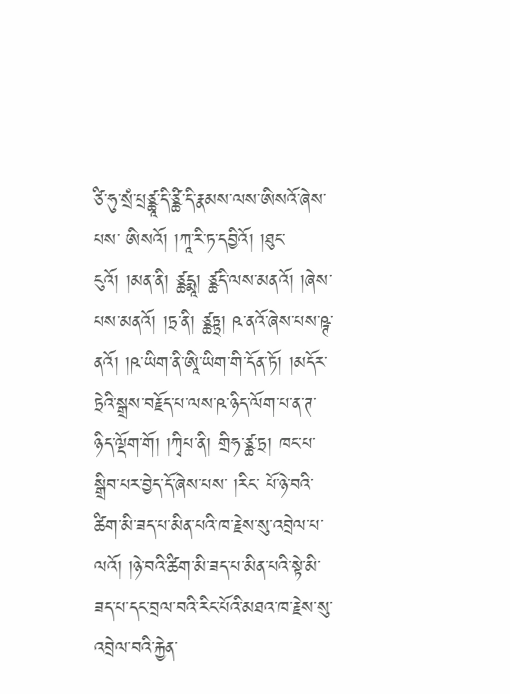ཙི་ཧུ་སྲཾ་པྲཙྪཱ་དི་ཙྪི་དི་རྣམས་ལས་ཨིསའོ་ཞེས་པས་ ཨིསའོ། །ཀཱ་རི་ཏ་དབྱིའོ། །ཐུང་ངུའོ། །མན་ནི། ཙྪདྨཱ། ཙྪདི་ལས་མནའོ། །ཞེས་པས་མནའོ། །ཏྲ་ནི། ཙྪཏྟྲ། ཥ་ནའོ་ཞེས་པས་ཥྚ་ནའོ། །ཥ་ཡིག་ནི་ཨཱི་ཡིག་གི་དོན་ཏོ། །མདོར་ཏྲེའི་སྒྲས་བརྗོད་པ་ལས་ཥ་ཉིད་ལོག་པ་ན་ཊ་ཉིད་ལྡོག་གོ། །ཀྭིཔ་ནི། གྲིཧ་ཙྪ་ཏྲ། ཁང་པ་སྒྲིབ་པར་བྱེད་དོ་ཞེས་པས་ །རིང་ པོ་ཉེ་བའི་ཚིག་མི་ཟད་པ་མིན་པའི་ཁ་རྗེས་སུ་འབྲེལ་པ་ལའོ། །ཉེ་བའི་ཚིག་མི་ཟད་པ་མིན་པའི་སྟེ་མི་ཟད་པ་དང་བྲལ་བའི་རིང་པོའི་མཐའ་ཁ་རྗེས་སུ་འབྲེལ་བའི་རྐྱེན་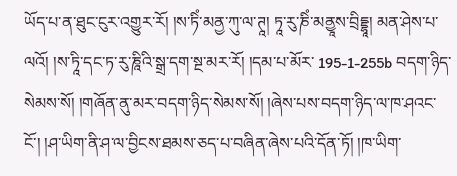ཡོད་པ་ན་ཐུང་ངུར་འགྱུར་རོ། །ས་ཏིཾ་མནྱ་ཀུ་ལ་ཊཱ། ཏཱ་རུ་ཎིཾ་མནྱཱས་བྲིདྡྷཱ། མན་ཤེས་པ་ལའོ། །ས་ཏཱི་དང་ཏ་རུ་ཎཱིའི་སྒྲ་དག་སྔ་མར་རོ། །དམ་པ་མོར་ 195-1-255b བདག་ཉིད་སེམས་སོ། །གཞོན་ནུ་མར་བདག་ཉིད་སེམས་སོ། །ཞེས་པས་བདག་ཉིད་ལ་ཁ་ཤའང་ངོ་། །ཤ་ཡིག་ནི་ཤ་ལ་བྱིངས་ཐམས་ཅད་པ་བཞིན་ཞེས་པའི་དོན་ཏོ། །ཁ་ཡིག་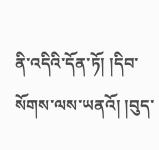ནི་འདིའི་དོན་ཏོ། །དིབ་སོགས་ལས་ཡནའོ། །བུད་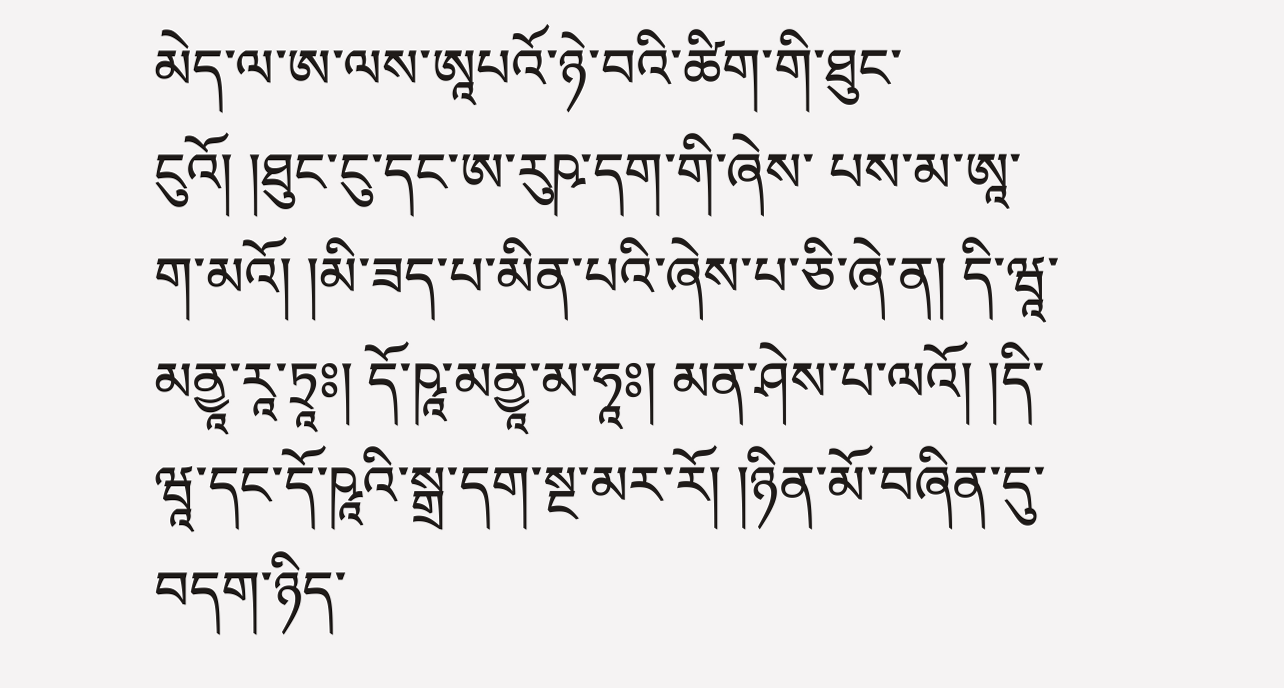མེད་ལ་ཨ་ལས་ཨཱཔའོ་ཉེ་བའི་ཚིག་གི་ཐུང་ངུའོ། །ཐུང་ངུ་དང་ཨ་རུཥ་དག་གི་ཞེས་ པས་མ་ཨཱ་ག་མའོ། །མི་ཟད་པ་མིན་པའི་ཞེས་པ་ཅི་ཞེ་ན། དི་ཝཱ་མནྱཱ་རཱ་ཏྲཱཿ། དོ་ཥཱ་མནྱཱ་མ་ཧཱཿ། མན་ཤེས་པ་ལའོ། །དི་ཝཱ་དང་དོ་ཥཱའི་སྒྲ་དག་སྔ་མར་རོ། །ཉིན་མོ་བཞིན་དུ་བདག་ཉིད་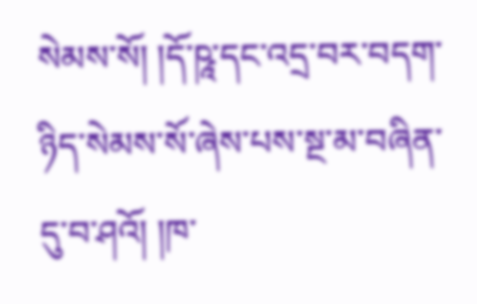སེམས་སོ། །དོ་ཥཱ་དང་འདྲ་བར་བདག་ཉིད་སེམས་སོ་ཞེས་པས་སྔ་མ་བཞིན་དུ་བ་ཤའོ། །ཁ་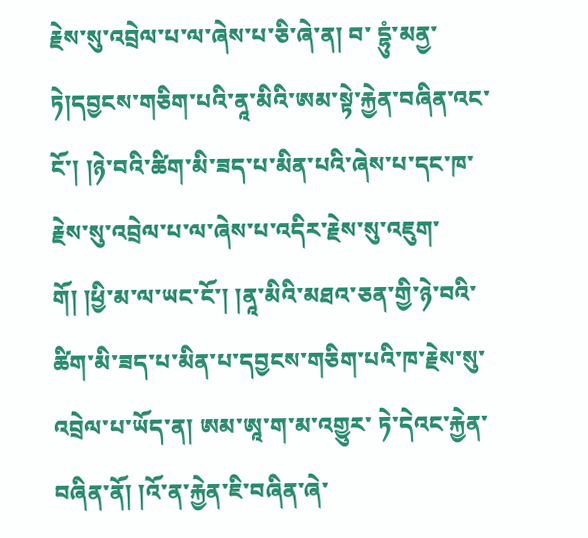རྗེས་སུ་འབྲེལ་པ་ལ་ཞེས་པ་ཅི་ཞེ་ན། བ་ དྷུཾ་མནྱ་ཏེ།དབྱངས་གཅིག་པའི་ནཱ་མིའི་ཨམ་སྟེ་རྐྱེན་བཞིན་འང་ངོ་། །ཉེ་བའི་ཚིག་མི་ཟད་པ་མིན་པའི་ཞེས་པ་དང་ཁ་རྗེས་སུ་འབྲེལ་པ་ལ་ཞེས་པ་འདིར་རྗེས་སུ་འཇུག་གོ། །ཕྱི་མ་ལ་ཡང་ངོ་། །ནཱ་མིའི་མཐའ་ཅན་གྱི་ཉེ་བའི་ཚིག་མི་ཟད་པ་མིན་པ་དབྱངས་གཅིག་པའི་ཁ་རྗེས་སུ་འབྲེལ་པ་ཡོད་ན། ཨམ་ཨཱ་ག་མ་འགྱུར་ ཏེ་དེའང་རྐྱེན་བཞིན་ནོ། །འོ་ན་རྐྱེན་ཇི་བཞིན་ཞེ་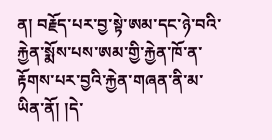ན། བརྗོད་པར་བྱ་སྟེ་ཨམ་དང་ཉེ་བའི་རྐྱེན་སྨོས་པས་ཨམ་གྱི་རྐྱེན་ཁོ་ན་རྟོགས་པར་བྱའི་རྐྱེན་གཞན་ནི་མ་ཡིན་ནོ། །དེ་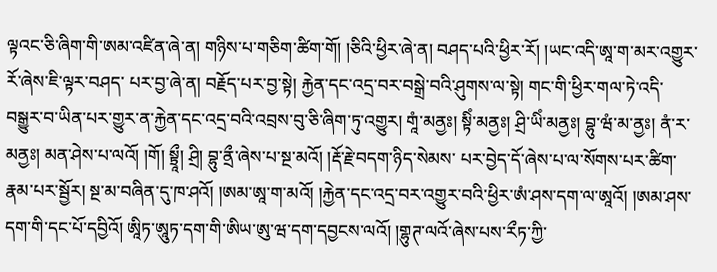ལྟའང་ཅི་ཞིག་གི་ཨམ་འཛིན་ཞེ་ན། གཉིས་པ་གཅིག་ཚིག་གོ། །ཅིའི་ཕྱིར་ཞེ་ན། བཤད་པའི་ཕྱིར་རོ། །ཡང་འདི་ཨཱ་ག་མར་འགྱུར་རོ་ཞེས་ཇི་ལྟར་བཤད་ པར་བྱ་ཞེ་ན། བརྗོད་པར་བྱ་སྟེ། རྐྱེན་དང་འདྲ་བར་བསྒྲེ་བའི་ཤུགས་ལ་སྟེ། གང་གི་ཕྱིར་གལ་ཏེ་འདི་བསྒྱུར་བ་ཡིན་པར་གྱུར་ན་རྐྱེན་དང་འདྲ་བའི་འབྲས་བུ་ཅི་ཞིག་ཏུ་འགྱུར། གཱཾ་མནྱཿ། སྟིཾ་མནྱཿ། ཤྲི་ཡིཾ་མནྱཿ། བྷུ་ཝཾ་མ་ནྱཿ། ནཾ་ར་མནྱཿ། མན་ཤེས་པ་ལའོ། །གོ། སྟྲཱྀ། ཤྲི། བྷུ་ནྲྀ་ཞེས་པ་སྔ་མའོ། །རྡོ་རྗེ་བདག་ཉིད་སེམས་ པར་བྱེད་དོ་ཞེས་པ་ལ་སོགས་པར་ཚིག་རྣམ་པར་སྦྱོར། སྔ་མ་བཞིན་དུ་ཁ་ཤའོ། །ཨམ་ཨཱ་ག་མའོ། །རྐྱེན་དང་འདྲ་བར་འགྱུར་བའི་ཕྱིར་ཨཾ་ཤས་དག་ལ་ཨཱའོ། །ཨམ་ཤས་དག་གི་དང་པོ་དབྱིའོ། ཨཱིཏ་ཨཱུཏ་དག་གི་ཨིཡ་ཨུ་ཝ་དག་དབྱངས་ལའོ། །གྷུཊ་ལའོ་ཞེས་པས་རྀཏ་ཀྱི་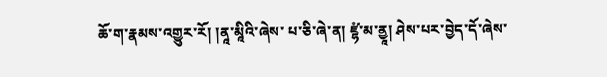ཆོ་ག་རྣམས་འགྱུར་རོ། །ནཱ་མཱིའི་ཞེས་ པ་ཅི་ཞེ་ན། ཛྷཾ་མ་ནྱཱ། ཤེས་པར་བྱེད་དོ་ཞེས་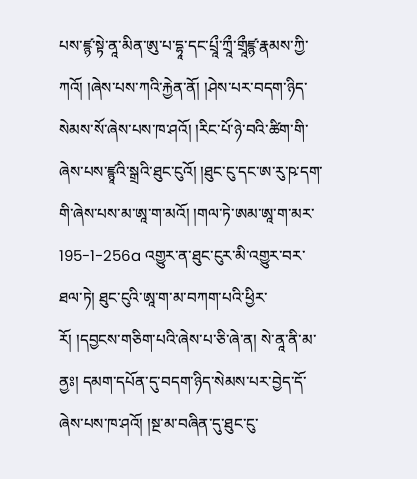པས་ཛྙ་སྟེ་ནཱ་མིན་ཨུ་པ་དྷཱ་དང་པྲཱྀ་ཀྲཱྀ་གྲཱྀཛྙ་རྣམས་ཀྱི་ཀའོ། །ཞེས་པས་ཀའི་རྐྱེན་ནོ། །ཤེས་པར་བདག་ཉིད་སེམས་སོ་ཞེས་པས་ཁ་ཤའོ། །རིང་པོ་ཉེ་བའི་ཚིག་གི་ཞེས་པས་ཛྙཱའི་སྒྲའི་ཐུང་ངུའོ། །ཐུང་ངུ་དང་ཨ་རུ་ཥ་དག་གི་ཞེས་པས་མ་ཨཱ་ག་མའོ། །གལ་ཏེ་ཨམ་ཨཱ་ག་མར་ 195-1-256a འགྱུར་ན་ཐུང་ངུར་མི་འགྱུར་བར་ཐལ་ཏེ། ཐུང་ངུའི་ཨཱ་ག་མ་བཀག་པའི་ཕྱིར་རོ། །དབྱངས་གཅིག་པའི་ཞེས་པ་ཅི་ཞེ་ན། སེ་ནཱ་ནི་མ་ནྱཿ། དམག་དཔོན་དུ་བདག་ཉིད་སེམས་པར་བྱེད་དོ་ཞེས་པས་ཁ་ཤའོ། །སྔ་མ་བཞིན་དུ་ཐུང་ངུ་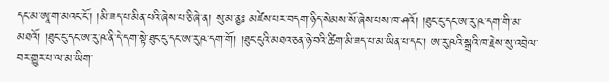དང་མ་ཨཱ་ག་མའང་ངོ་། །མི་ཟད་པ་མིན་པའི་ཞེས་པ་ཅི་ཞེ་ན། སུ་མ་ནྱཿ མཛེས་པར་བདག་ཉིད་སེམས་སོ་ཞེས་པས་ཁ་ཤའོ། །ཐུང་ངུ་དང་ཨ་རུ་ཥ་དག་གི་མ་མཐའོ། །ཐུང་ངུ་དང་ཨ་རུ་ཥ་ནི་དེ་དག་སྟེ་ཐུང་ངུ་དང་ཨ་རུ་ཥ་དག་གོ། །ཐུང་ངུའི་མཐའ་ཅན་ཉེ་བའི་ཚིག་མི་ཟད་པ་མ་ཡིན་པ་དང་། ཨ་རུ་ཥའི་སྒྲའི་ཁ་རྗེས་སུ་འབྲེལ་བར་གྱུར་པ་ལ་མ་ཡིག་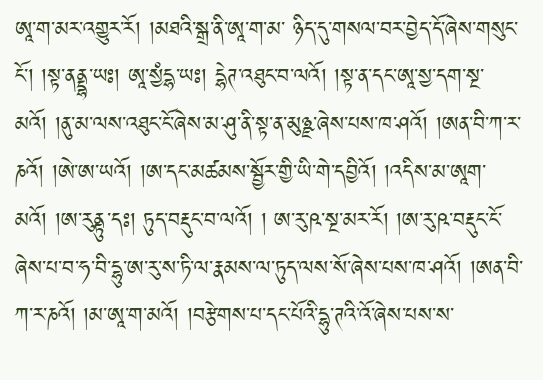ཨཱ་ག་མར་འགྱུར་རོ། །མཐའི་སྒྲ་ནི་ཨཱ་ག་མ་ ཉིད་དུ་གསལ་བར་བྱེད་དོ་ཞེས་གསུང་ངོ་། །སྟ་ནནྡྷ་ཡཿ། ཨཱ་སྱཾདྷ་ཡཿ། དྷེཊ་འཐུང་བ་ལའོ། །སྟ་ན་དང་ཨཱ་སྱ་དག་སྔ་མའོ། །ནུ་མ་ལས་འཐུང་ངོ་ཞེས་མ་ཤུ་ནི་སྟ་ན་མུཉྫ་ཞེས་པས་ཁ་ཤའོ། །ཨན་བི་ཀ་ར་ཎའོ། །ཨེ་ཨ་ཡའོ། །ཨ་དང་མཚམས་སྦྱོར་གྱི་ཡི་གེ་དབྱིའོ། །འདིས་མ་ཨཱག་མའོ། །ཨ་རུནྟུ་དཿ། ཏུད་བརྡུང་བ་ལའོ། ། ཨ་རུ་ཥ་སྔ་མར་རོ། །ཨ་རུ་ཥ་བརྡུང་ངོ་ཞེས་པ་བ་ཧ་བི་དྷུ་ཨ་རུ་ས་ཏི་ལ་རྣམས་ལ་ཏུད་ལས་སོ་ཞེས་པས་ཁ་ཤའོ། །ཨན་བི་ཀ་ར་ཎའོ། །མ་ཨཱ་ག་མའོ། །བརྩེགས་པ་དང་པོའི་དྷུ་ཊའི་འོ་ཞེས་པས་ས་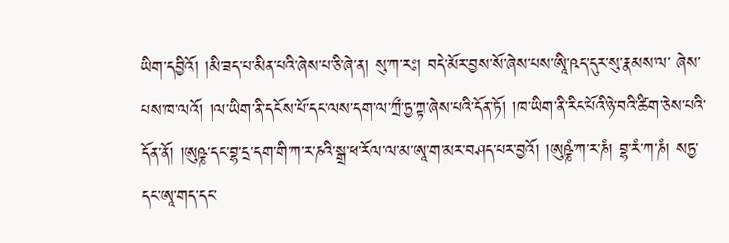ཡིག་དབྱིའོ། །མི་ཟད་པ་མིན་པའི་ཞེས་པ་ཅི་ཞེ་ན། སུ་ཀ་རཿ། བདེ་མོར་བྱས་སོ་ཞེས་པས་ཨཱི་ཥད་དུར་སུ་རྣམས་ལ་ ཞེས་པས་ཁ་ལའོ། །ལ་ཡིག་ནི་དངོས་པོ་དང་ལས་དག་ལ་ཀྲྀ་ཏྱ་ཀྟ་ཞེས་པའི་དོན་ཏོ། །ཁ་ཡིག་ནི་རིང་པོའི་ཉེ་བའི་ཚིག་ཅེས་པའི་དོན་ནོ། །ཨུཥྞ་དང་བྷ་དྲ་དག་གི་ཀ་ར་ཎའི་སྒྲ་ཕ་རོལ་ལ་མ་ཨཱ་ག་མར་བཤད་པར་བྱའོ། །ཨུཥྞཾ་ཀ་ར་ཎཾ། བྷ་རཾ་ཀ་ཎཾ། སཏྱ་དང་ཨཱ་གད་དང་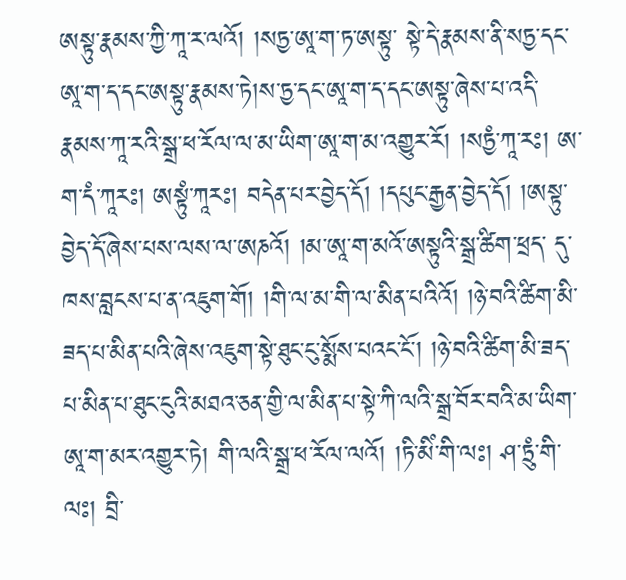ཨསྟུ་རྣམས་ཀྱི་ཀཱ་ར་ལའོ། །སཏྱ་ཨཱ་ག་ཏ་ཨསྟུ་ སྟེ་དེ་རྣམས་ནི་སཏྱ་དང་ཨཱ་ག་ད་དང་ཨསྟུ་རྣམས་ཏེ།ས་ཏྱ་དང་ཨཱ་ག་ད་དང་ཨསྟུ་ཞེས་པ་འདི་རྣམས་ཀཱ་རའི་སྒྲ་ཕ་རོལ་ལ་མ་ཡིག་ཨཱ་ག་མ་འགྱུར་རོ། །སཏྱཾ་ཀཱ་རཿ། ཨ་ག་དཾ་ཀཱརཿ། ཨསྟུཾ་ཀཱརཿ། བདེན་པར་བྱེད་དོ། །དཔུང་རྒྱན་བྱེད་དོ། །ཨསྟུ་བྱེད་དོ་ཞེས་པས་ལས་ལ་ཨཎའོ། །མ་ཨཱ་ག་མའོ་ཨསྟུའི་སྒྲ་ཚིག་ཕྲད་ དུ་ཁས་བླངས་པ་ན་འཇུག་གོ། །གི་ལ་མ་གི་ལ་མིན་པའིའོ། །ཉེ་བའི་ཚིག་མི་ཟད་པ་མིན་པའི་ཞེས་འཇུག་སྟེ་ཐུང་ངུ་སྨོས་པའང་ངོ་། །ཉེ་བའི་ཚིག་མི་ཟད་པ་མིན་པ་ཐུང་ངུའི་མཐའ་ཅན་གྱི་ལ་མིན་པ་སྟེ་ཀི་ལའི་སྒྲ་བོར་བའི་མ་ཡིག་ཨཱ་ག་མར་འགྱུར་ཏེ། གི་ལའི་སྒྲ་ཕ་རོལ་ལའོ། །ཏི་མིཾ་གི་ལཿ། ཤ་ཏྲུཾ་གི་ལཿ། བྲི་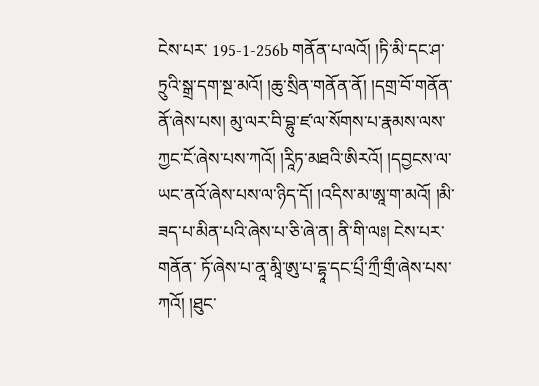ངེས་པར་ 195-1-256b གནོན་པ་ལའོ། །ཏི་མི་དང་ཤ་ཏྲུའི་སྒྲ་དག་སྔ་མའོ། །ཆུ་སྲིན་གནོན་ནོ། །དགྲ་བོ་གནོན་ནོ་ཞེས་པས། མུ་ལར་བི་བྷུ་ཛ་ལ་སོགས་པ་རྣམས་ལས་ཀྱང་ངོ་ཞེས་པས་ཀའོ། །རཱིཏ་མཐའི་ཨིརའོ། །དབྱངས་ལ་ཡང་ནའོ་ཞེས་པས་ལ་ཉིད་དོ། །འདིས་མ་ཨཱ་ག་མའོ། །མི་ཟད་པ་མིན་པའི་ཞེས་པ་ཅི་ཞེ་ན། ནི་གི་ལཿ། ངེས་པར་གནོན་ ཏོ་ཞེས་པ་ནཱ་མཱི་ཨུ་པ་དྷཱ་དང་པྲྀ་ཀྲྀ་གྲྀ་ཞེས་པས་ཀའོ། །ཐུང་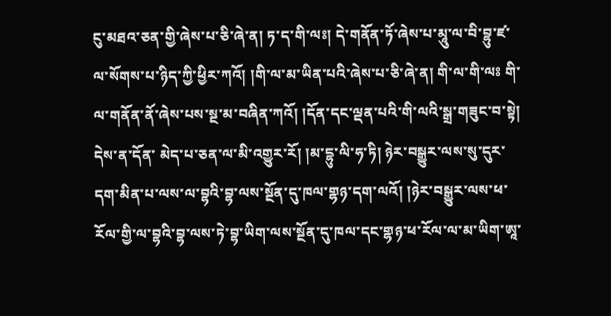ངུ་མཐའ་ཅན་གྱི་ཞེས་པ་ཅི་ཞེ་ན། ཏ་ད་གི་ལཿ། དེ་གནོན་ཏོ་ཞེས་པ་མཱུ་ལ་བི་བྷུ་ཛ་ལ་སོགས་པ་ཉིད་ཀྱི་ཕྱིར་ཀའོ། །གི་ལ་མ་ཡིན་པའི་ཞེས་པ་ཅི་ཞེ་ན། གི་ལ་གི་ལཿ གི་ལ་གནོན་ནོ་ཞེས་པས་སྔ་མ་བཞིན་ཀའོ། །དོན་དང་ལྡན་པའི་གི་ལའི་སྒྲ་གཟུང་བ་སྟེ། དེས་ན་དོན་ མེད་པ་ཅན་ལ་མི་འགྱུར་རོ། །མ་དྷུ་ལི་ཧ་ཏི། ཉེར་བསྒྱུར་ལས་སུ་དུར་དག་མིན་པ་ལས་ལ་བྷའི་བྷ་ལས་སྔོན་དུ་ཁལ་གྷཉ་དག་ལའོ། །ཉེར་བསྒྱུར་ལས་ཕ་རོལ་གྱི་ལ་བྷའི་བྷ་ལས་ཏེ་བྷ་ཡིག་ལས་སྔོན་དུ་ཁལ་དང་གྷཉ་ཕ་རོལ་ལ་མ་ཡིག་ཨཱ་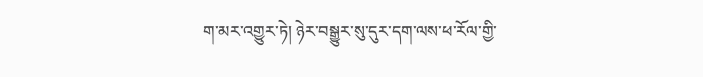ག་མར་འགྱུར་ཏེ། ཉེར་བསྒྱུར་སུ་དུར་དག་ལས་ཕ་རོལ་གྱི་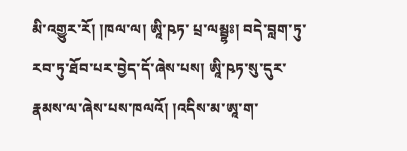མི་འགྱུར་རོ། །ཁལ་ལ། ཨཱི་ཥཏ་ པྲ་ལམྦྷཿ། བདེ་བླག་ཏུ་རབ་ཏུ་ཐོབ་པར་བྱེད་དོ་ཞེས་པས། ཨཱི་ཥཏ་སུ་དུར་རྣམས་ལ་ཞེས་པས་ཁལའོ། །འདིས་མ་ཨཱ་ག་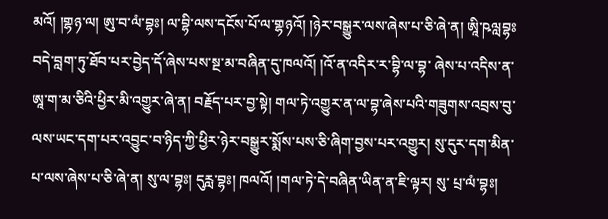མའོ། །གྷཉ་ལ། ཨུ་བ་ལཾ་བྷཿ། ལ་བྷི་ལས་དངོས་པོ་ལ་གྷཉའོ། །ཉེར་བསྒྱུར་ལས་ཞེས་པ་ཅི་ཞེ་ན། ཨཱི་ཥལླབྷཿ བདེ་བླག་ཏུ་ཐོབ་པར་བྱེད་དོ་ཞེས་པས་སྔ་མ་བཞིན་དུ་ཁལའོ། །འོ་ན་འདིར་ར་བྷི་ལ་བྷ་ ཞེས་པ་འདིས་ན་ཨཱ་ག་མ་ཅིའི་ཕྱིར་མི་འགྱུར་ཞེ་ན། བརྗོད་པར་བྱ་སྟེ། གལ་ཏེ་འགྱུར་ན་ལ་བྷ་ཞེས་པའི་གཟུགས་འབྲས་བུ་ལས་ཡང་དག་པར་འབྱུང་བ་ཉིད་ཀྱི་ཕྱིར་ཉེར་བསྒྱུར་སྨོས་པས་ཅི་ཞིག་བྱས་པར་འགྱུར། སུ་དུར་དག་མིན་པ་ལས་ཞེས་པ་ཅི་ཞེ་ན། སུ་ལ་བྷཿ། དུརླ་བྷཿ། ཁལའོ། །གལ་ཏེ་དེ་བཞིན་ཡིན་ན་ཇི་ལྟར། སུ་ པྲ་ལཾ་བྷཿ།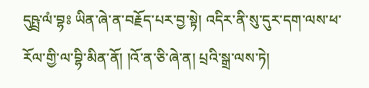དུཥྤྲ་ལཾ་བྷཿ ཡིན་ཞེ་ན་བརྗོད་པར་བྱ་སྟེ། འདིར་ནི་སུ་དུར་དག་ལས་ཕ་རོལ་གྱི་ལ་བྷི་མིན་ནོ། །འོ་ན་ཅི་ཞེ་ན། པྲའི་སྒྲ་ལས་ཏེ།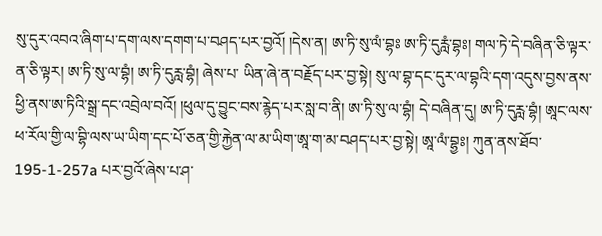སུ་དུར་འབའ་ཞིག་པ་དག་ལས་དགག་པ་བཤད་པར་བྱའོ། །དེས་ན། ཨ་ཏི་སུ་ལཾ་བྷཿ ཨ་ཏི་དུརླཾ་བྷཿ། གལ་ཏེ་དེ་བཞིན་ཅི་ལྟར་ན་ཅི་ལྟར། ཨ་ཏི་སུ་ལ་བྷཾ། ཨ་ཏི་དུརླ་བྷཾ། ཞེས་པ་ ཡིན་ཞེ་ན་བརྗོད་པར་བྱ་སྟེ། སུ་ལ་བྷ་དང་དུར་ལ་བྷའི་དག་འདུས་བྱས་ནས་ཕྱི་ནས་ཨ་ཏིའི་སྒྲ་དང་འབྲེལ་བའོ། །ཕུལ་དུ་བྱུང་བས་རྙེད་པར་སླ་བ་ནི། ཨ་ཏི་སུ་ལ་བྷཾ། དེ་བཞིན་དུ། ཨ་ཏི་དུརླ་བྷཾ། ཨཱང་ལས་ཕ་རོལ་གྱི་ལ་བྷི་ལས་ཡ་ཡིག་དང་པོ་ཅན་གྱི་རྐྱེན་ལ་མ་ཡིག་ཨཱ་ག་མ་བཤད་པར་བྱ་སྟེ། ཨཱ་ལཾ་བྷྱཿ། ཀུན་ནས་ཐོབ་ 195-1-257a པར་བྱའོ་ཞེས་པ་ཤ་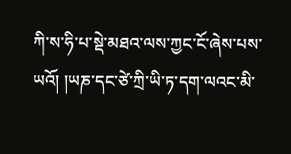ཀི་ས་ཧི་པ་སྡེ་མཐའ་ལས་ཀྱང་ངོ་ཞེས་པས་ཡའོ། །ཡཎ་དང་ཙེ་ཀྲི་ཡི་ཏ་དག་ལའང་མི་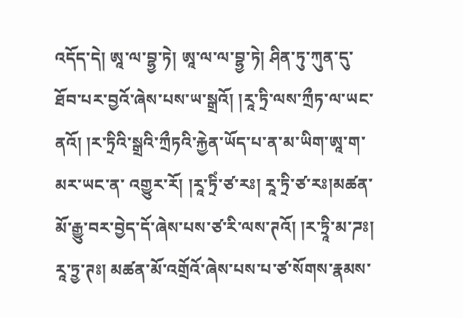འདོད་དེ། ཨཱ་ལ་བྷྱ་ཏེ། ཨཱ་ལ་ལ་བྷྱ་ཏེ། ཤིན་ཏུ་ཀུན་དུ་ཐོབ་པར་བྱའོ་ཞེས་པས་ཡ་སྒྲའོ། །རཱ་ཏྲི་ལས་ཀྲྀཏ་ལ་ཡང་ནའོ། །ར་ཏྲིའི་སྒྲའི་ཀྲྀཏའི་རྐྱེན་ཡོད་པ་ན་མ་ཡིག་ཨཱ་ག་མར་ཡང་ན་ འགྱུར་རོ། །རཱ་ཏྲིཾ་ཙ་རཿ། རཱ་ཏྲི་ཙ་རཿ།མཚན་མོ་རྒྱུ་བར་བྱེད་དོ་ཞེས་པས་ཙ་རི་ལས་ཊའོ། །ར་ཏྲཱི་མ་ཌཿ། རཱ་ཏྲྱ་ཊཿ། མཚན་མོ་འགྲོའོ་ཞེས་པས་པ་ཙ་སོགས་རྣམས་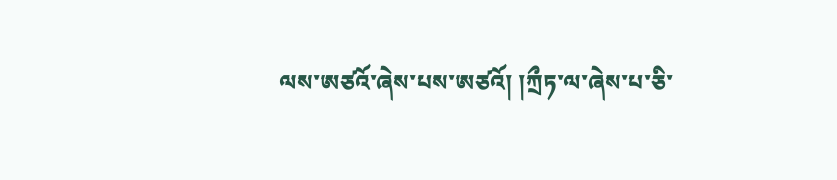ལས་ཨཙའོ་ཞེས་པས་ཨཙའོ། །ཀྲྀཏ་ལ་ཞེས་པ་ཅི་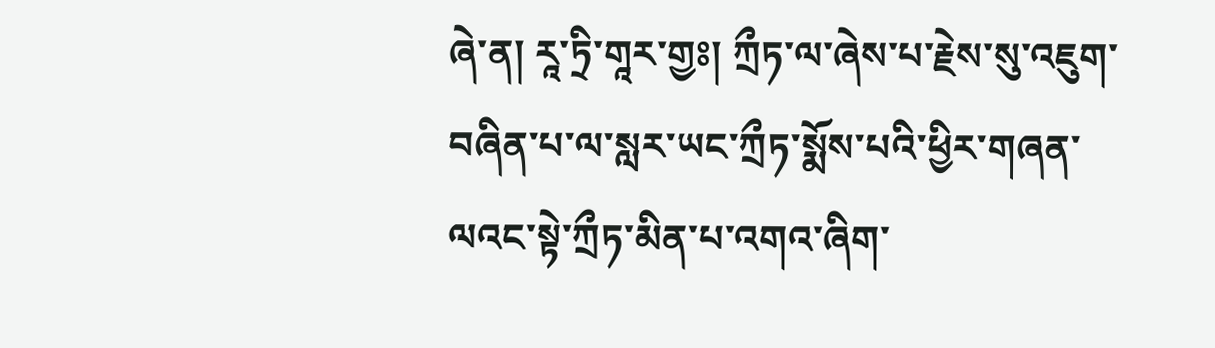ཞེ་ན། རཱ་ཏྲི་གཱར་གྱཿ། ཀྲྀཏ་ལ་ཞེས་པ་རྗེས་སུ་འཇུག་བཞིན་པ་ལ་སླར་ཡང་ཀྲྀཏ་སྨོས་པའི་ཕྱིར་གཞན་ ལའང་སྟེ་ཀྲྀཏ་མིན་པ་འགའ་ཞིག་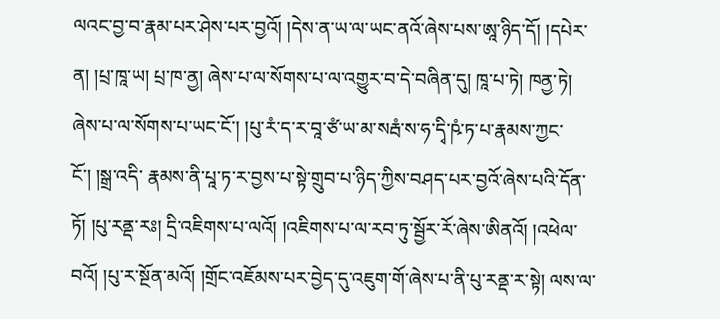ལའང་བྱ་བ་རྣམ་པར་ཤེས་པར་བྱའོ། །དེས་ན་ཡ་ལ་ཡང་ནའོ་ཞེས་པས་ཨཱ་ཉིད་དོ། །དཔེར་ན། །པྲ་ཁཱ་ཡ། པྲ་ཁ་ནྱ། ཞེས་པ་ལ་སོགས་པ་ལ་འགྱུར་བ་དེ་བཞིན་དུ། ཁཱ་པ་ཏེ། ཁནྱ་ཏེ། ཞེས་པ་ལ་སོགས་པ་ཡང་ངོ་། །པུ་རཾ་ད་ར་བཱ་ཙཾ་ཡ་མ་སརྦཾ་ས་ཧ་དྭི་ཥཾ་ཏ་པ་རྣམས་ཀྱང་ངོ་། །སྒྲ་འདི་ རྣམས་ནི་པཱ་ཏ་ར་བྱས་པ་སྟེ་གྲུབ་པ་ཉིད་ཀྱིས་བཤད་པར་བྱའོ་ཞེས་པའི་དོན་ཏོ། །པུ་རནྡ་རཿ། དྲི་འཇིགས་པ་ལའོ། །འཇིགས་པ་ལ་རབ་ཏུ་སྦྱོར་རོ་ཞེས་ཨིནའོ། །འཕེལ་བའོ། །པུ་ར་སྔོན་མའོ། །གྲོང་འཇོམས་པར་བྱེད་དུ་འཇུག་གོ་ཞེས་པ་ནི་པུ་རནྡ་ར་སྟེ། ལས་ལ་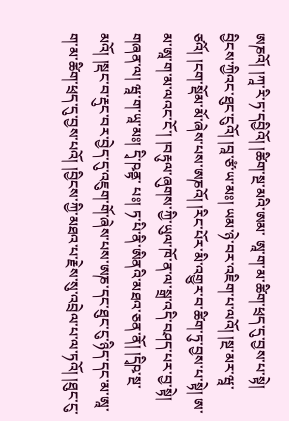ཨཎའོ། །ཀཱ་རི་ཏ་དབྱིའོ། །ཚིག་སྔ་མའི་ཨམ་ ཨཱ་ག་མ་ཚིག་ཕྲད་དུ་བྱས་པ་སྟེ། བྱིངས་ཀྱིའང་ཐུང་ངུའོ། །བཱ་ཙཾ་ཡ་མཿ། ཡམ་ཉེ་བར་འཇིག་པ་ལའོ། །སྔ་མར་ཝཱ་ཙའོ། །ངག་སྡོམ་མོ་ཞེས་པས་ཨཎའོ། །རིང་པོར་མི་འགྱུར་བ་ཚིག་ཏུ་བྱས་པ་སྟེ། ཨ་མ་ཨཱ་ག་མ་ལའང་ངོ་། །བརྟུལ་ཞུགས་ཀྱི་ཡུལ་ཁོ་ན་ལ་སྒྲ་འདི་བཤད་པར་བྱ་སྟེ། གཞན་ལ། ཝཱ་ག་ཡཱ་མཿ། དྭི་ཥནྟ་ པཿ། ཏ་པི་ནི་ཨིནའི་མཐའ་ཅན་ནོ། །དྭིཥ་སྔ་མའོ། །སྡང་བ་རྡུང་བར་བྱེད་དུ་འཇུག་གོ་ཞེས་པས་ཨཎ་དང་ཐུང་ངུ་ཉིད་དང་མ་ཨཱ་ག་མ་ཚིག་ཕྲད་དུ་བྱས་པའོ། །བྱིངས་ཀྱི་མཐའ་པ་རྗེས་སུ་འབྲེལ་པ་ལ་ཏའོ། །ཐུང་ངུ་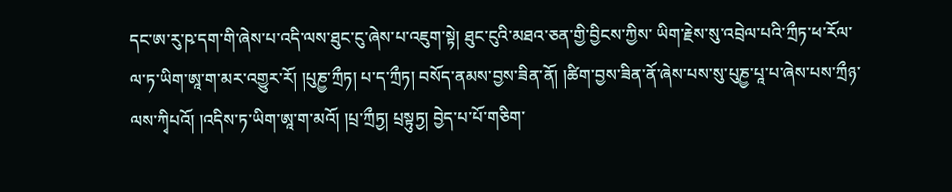དང་ཨ་རུ་ཥ་དག་གི་ཞེས་པ་འདི་ལས་ཐུང་ངུ་ཞེས་པ་འཇུག་སྟེ། ཐུང་ངུའི་མཐའ་ཅན་གྱི་བྱིངས་ཀྱིས་ ཡིག་རྗེས་སུ་འབྲེལ་པའི་ཀྲྀཏ་ཕ་རོལ་ལ་ཏ་ཡིག་ཨཱ་ག་མར་འགྱུར་རོ། །པུཎྱ་ཀྲྀཏ། པ་ད་ཀྲྀཏ། བསོད་ནམས་བྱས་ཟིན་ནོ། །ཚིག་བྱས་ཟིན་ནོ་ཞེས་པས་སུ་པུཎྱ་པཱ་པ་ཞེས་པས་ཀྲྀཉ་ལས་ཀྭིཔའོ། །འདིས་ཏ་ཡིག་ཨཱ་ག་མའོ། །པྲ་ཀྲྀཏྱ། པྲསྟུཏྱ། བྱེད་པ་པོ་གཅིག་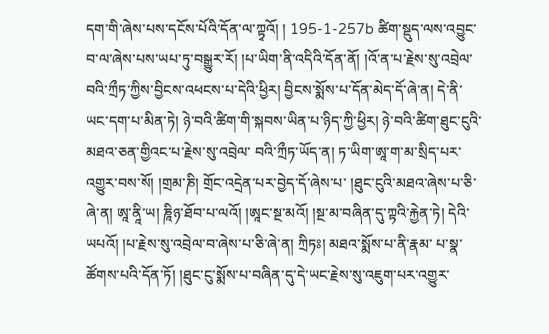དག་གི་ཞེས་པས་དངོས་པོའི་དོན་ལ་ཀྟྭའོ། ། 195-1-257b ཚིག་སྡུད་ལས་འབྱུང་བ་ལ་ཞེས་པས་ཡཔ་ཏུ་བསྒྱུར་རོ། །པ་ཡིག་ནི་འདིའི་དོན་ནོ། །འོ་ན་པ་རྗེས་སུ་འབྲེལ་བའི་ཀྲྀཏ་ཀྱིས་བྱིངས་འཕངས་པ་དེའི་ཕྱིར། བྱིངས་སྨོས་པ་དོན་མེད་དོ་ཞེ་ན། དེ་ནི་ཡང་དག་པ་མིན་ཏེ། ཉེ་བའི་ཚིག་གི་སྐབས་ཡིན་པ་ཉིད་ཀྱི་ཕྱིར། ཉེ་བའི་ཚིག་ཐུང་ངུའི་མཐའ་ཅན་གྱིའང་པ་རྗེས་སུ་འབྲེལ་ བའི་ཀྲྀཏ་ཡོད་ན། ཏ་ཡིག་ཨཱ་ག་མ་སྲིད་པར་འགྱུར་བས་སོ། །གྲམ་ཎི། གྲོང་འདྲེན་པར་བྱེད་དོ་ཞེས་པ་ །ཐུང་ངུའི་མཐའ་ཞེས་པ་ཅི་ཞེ་ན། ཨཱ་ནཱི་ཡ། ཎཱིཉ་ཐོབ་པ་ལའོ། །ཨཱང་སྔ་མའོ། །སྔ་མ་བཞིན་དུ་ཀྟའི་རྐྱེན་ཏེ། དེའི་ཡཔའོ། །པ་རྗེས་སུ་འབྲེལ་བ་ཞེས་པ་ཅི་ཞེ་ན། ཀྲིཏཿ། མཐའ་སྨོས་པ་ནི་རྣམ་ པ་སྣ་ཚོགས་པའི་དོན་ཏོ། །ཐུང་ངུ་སྨོས་པ་བཞིན་དུ་དེ་ཡང་རྗེས་སུ་འཇུག་པར་འགྱུར་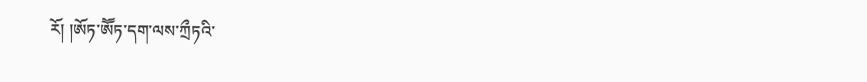རོ། །ཨོཏ་ཨཽཏ་དག་ལས་ཀྲྀཏའི་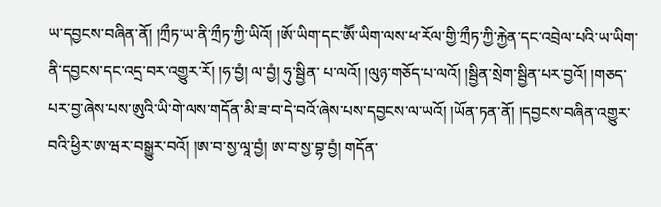ཡ་དབྱངས་བཞིན་ནོ། །ཀྲྀཏ་ཡ་ནི་ཀྲྀཏ་ཀྱི་ཡིའོ། །ཨོ་ཡིག་དང་ཨཽ་ཡིག་ལས་ཕ་རོལ་གྱི་ཀྲྀཏ་ཀྱི་རྐྱེན་དང་འབྲེལ་པའི་ཡ་ཡིག་ནི་དབྱངས་དང་འདྲ་བར་འགྱུར་རོ། །ཧ་བྱཾ། ལ་བྱཾ། ཧུ་སྦྱིན་ པ་ལའོ། །ལུཉ་གཅོད་པ་ལའོ། །སྦྱིན་སྲེག་སྦྱིན་པར་བྱའོ། །གཅད་པར་བྱ་ཞེས་པས་ཨུའི་ཡི་གེ་ལས་གདོན་མི་ཟ་བ་དེ་བའོ་ཞེས་པས་དབྱངས་ལ་ཡའོ། །ཡོན་ཏན་ནོ། །དབྱངས་བཞིན་འགྱུར་བའི་ཕྱིར་ཨ་ཝར་བསྒྱུར་བའོ། །ཨ་བ་སྱ་ལཱ་བྱཾ། ཨ་བ་སྱ་བྷ་བྱཾ། གདོན་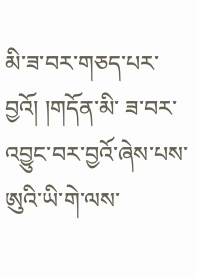མི་ཟ་བར་གཅད་པར་བྱའོ། །གདོན་མི་ ཟ་བར་འབྱུང་བར་བྱའོ་ཞེས་པས་ཨུའི་ཡི་གེ་ལས་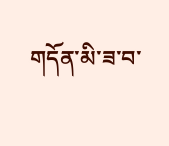གདོན་མི་ཟ་བ་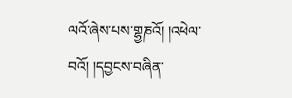ལའོ་ཞེས་པས་གྷྱཎའོ། །འཕེལ་བའོ། །དབྱངས་བཞིན་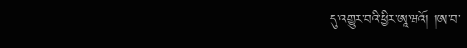དུ་འགྱུར་བའི་ཕྱིར་ཨཱ་ཝའོ། །ཨ་བ་